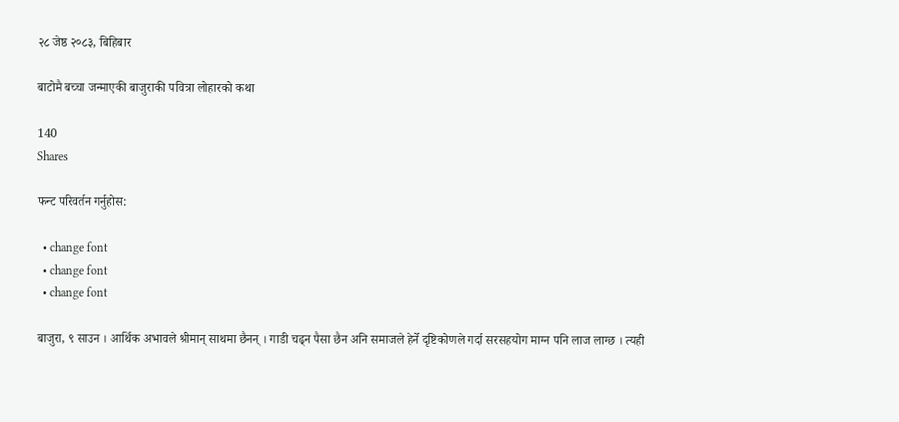२८ जेष्ठ २०८३, बिहिबार

बाटोमै बच्चा जन्माएकी बाजुराकी पवित्रा लोहारको कथा

140
Shares

फन्ट परिवर्तन गर्नुहोस:

  • change font
  • change font
  • change font

बाजुरा, ९ साउन । आर्थिक अभावले श्रीमान् साथमा छैनन् । गाडी चढ्न पैसा छैन अनि समाजले हेर्ने दृष्टिकोणले गर्दा सरसहयोग माग्न पनि लाज लाग्छ । त्यही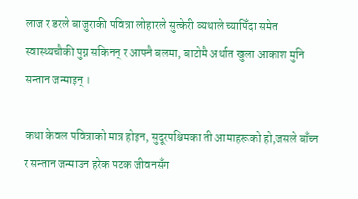लाज र डरले बाजुराकी पवित्रा लोहारले सुत्केरी व्यथाले च्यापिँदा समेत स्वास्थ्यचौकी पुग्न सकिनन् र आफ्नै बलमा, बाटोमै अर्थात खुला आकाश मुनि सन्तान जन्माइन् ।

कथा केवल पवित्राको मात्र होइन, सुदूरपश्चिमका ती आमाहरूको हो,जसले बाँच्न र सन्तान जन्माउन हरेक पटक जीवनसँग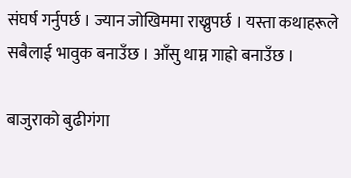संघर्ष गर्नुपर्छ । ज्यान जोखिममा राख्नुपर्छ । यस्ता कथाहरूले सबैलाई भावुक बनाउँछ । आँसु थाम्न गाह्रो बनाउँछ ।

बाजुराको बुढीगंगा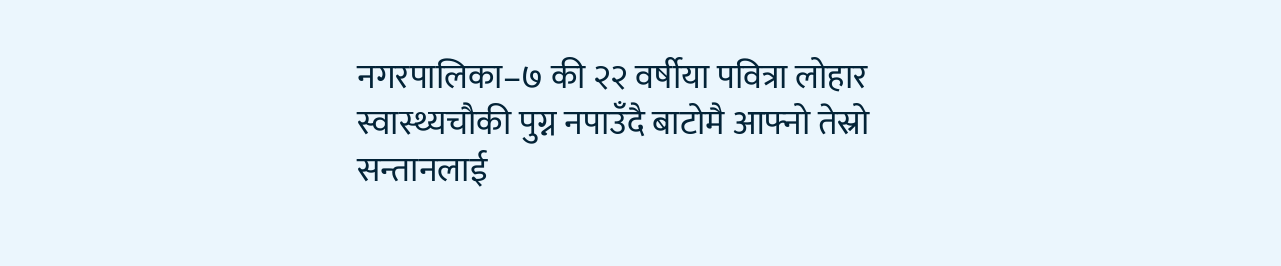नगरपालिका–७ की २२ वर्षीया पवित्रा लोहार स्वास्थ्यचौकी पुग्न नपाउँदै बाटोमै आफ्नो तेस्रो सन्तानलाई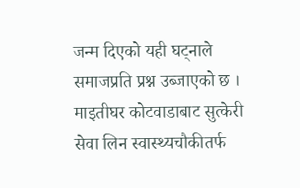जन्म दिएको यही घट्नाले समाजप्रति प्रश्न उब्जाएको छ । माइतीघर कोटवाडाबाट सुत्केरी सेवा लिन स्वास्थ्यचौकीतर्फ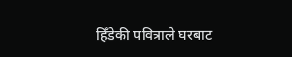हिँडेकी पवित्राले घरबाट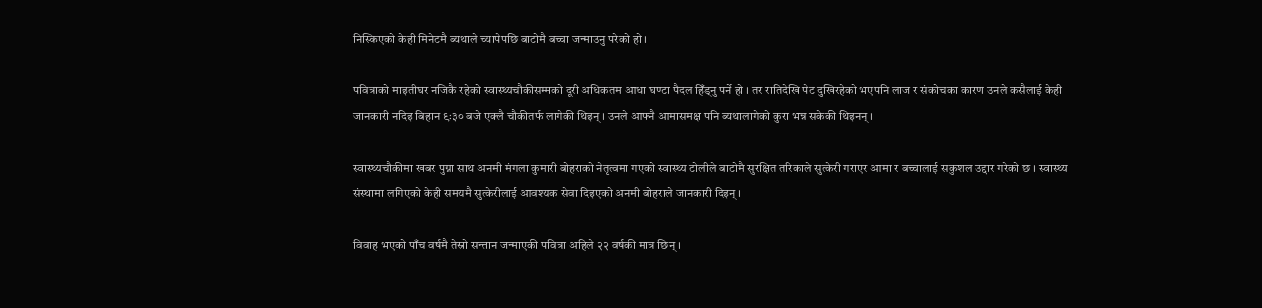निस्किएको केही मिनेटमै ब्यथाले च्यापेपछि बाटोमै बच्चा जन्माउनु परेको हो ।

पवित्राको माइतीघर नजिकै रहेको स्वास्थ्यचौकीसम्मको दूरी अधिकतम आधा घण्टा पैदल हिँड्नु पर्ने हो । तर रातिदेखि पेट दुखिरहेको भएपनि लाज र संकोचका कारण उनले कसैलाई केही जानकारी नदिइ बिहान ९ः३० बजे एक्लै चौकीतर्फ लागेकी थिइन् । उनले आफ्नै आमासमक्ष पनि ब्यथालागेको कुरा भन्न सकेकी थिइनन् ।

स्वास्थ्यचौकीमा खबर पुग्ना साथ अनमी मंगला कुमारी बोहराको नेतृत्वमा गएको स्वास्थ्य टोलीले बाटोमै सुरक्षित तरिकाले सुत्केरी गराएर आमा र बच्चालाई सकुशल उद्दार गरेको छ । स्वास्थ्य संस्थामा लगिएको केही समयमै सुत्केरीलाई आवश्यक सेवा दिइएको अनमी बोहराले जानकारी दिइन् ।

विवाह भएको पाँच वर्षमै तेस्रो सन्तान जन्माएकी पवित्रा अहिले २२ वर्षकी मात्र छिन् ।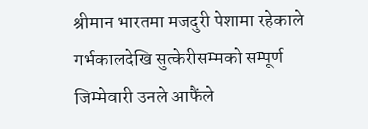श्रीमान भारतमा मजदुरी पेशामा रहेकाले गर्भकालदेखि सुत्केरीसम्मको सम्पूर्ण जिम्मेवारी उनले आफैंले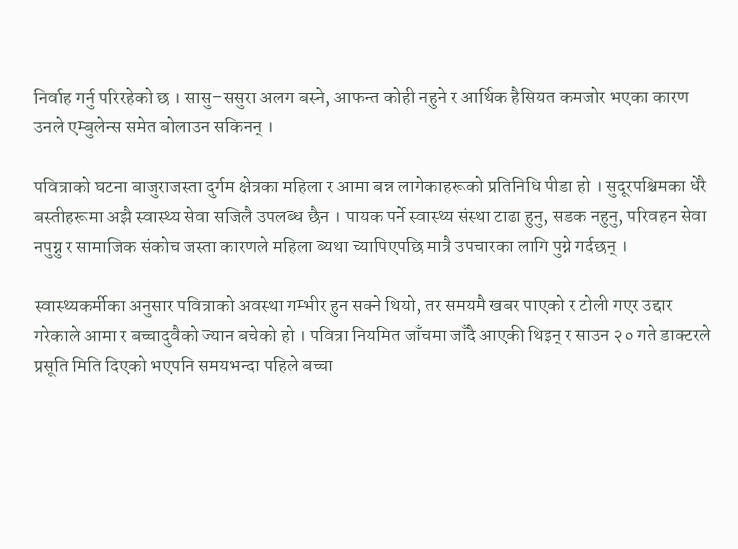निर्वाह गर्नु परिरहेको छ । सासु–ससुरा अलग बस्ने, आफन्त कोही नहुने र आर्थिक हैसियत कमजोर भएका कारण उनले एम्बुलेन्स समेत बोलाउन सकिनन् ।

पवित्राको घटना बाजुराजस्ता दुर्गम क्षेत्रका महिला र आमा बन्न लागेकाहरूको प्रतिनिधि पीडा हो । सुदूरपश्चिमका धेरै बस्तीहरूमा अझै स्वास्थ्य सेवा सजिलै उपलब्ध छैन । पायक पर्ने स्वास्थ्य संस्था टाढा हुनु, सडक नहुनु, परिवहन सेवा नपुग्नु र सामाजिक संकोच जस्ता कारणले महिला ब्यथा च्यापिएपछि मात्रै उपचारका लागि पुग्ने गर्दछन् ।

स्वास्थ्यकर्मीका अनुसार पवित्राको अवस्था गम्भीर हुन सक्ने थियो, तर समयमै खबर पाएको र टोली गएर उद्दार गरेकाले आमा र बच्चादुवैको ज्यान बचेको हो । पवित्रा नियमित जाँचमा जाँदै आएकी थिइन् र साउन २० गते डाक्टरले प्रसूति मिति दिएको भएपनि समयभन्दा पहिले बच्चा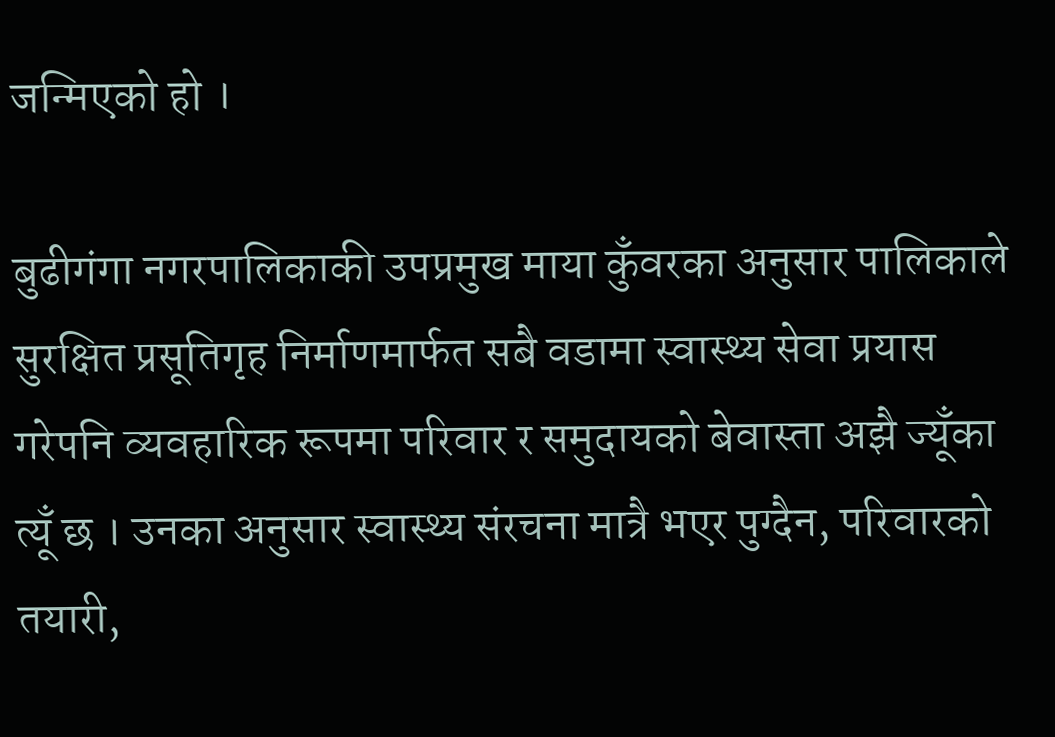जन्मिएको हो ।

बुढीगंगा नगरपालिकाकी उपप्रमुख माया कुँवरका अनुसार पालिकाले सुरक्षित प्रसूतिगृह निर्माणमार्फत सबै वडामा स्वास्थ्य सेवा प्रयास गरेपनि व्यवहारिक रूपमा परिवार र समुदायको बेवास्ता अझै ज्यूँका त्यूँ छ । उनका अनुसार स्वास्थ्य संरचना मात्रै भएर पुग्दैन, परिवारको तयारी,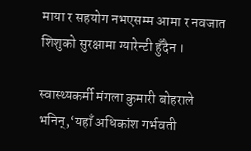माया र सहयोग नभएसम्म आमा र नवजात शिशुको सुरक्षामा ग्यारेन्टी हुँदैन ।

स्वास्थ्यकर्मी मंगला कुमारी बोहराले भनिन्,‘यहाँ अधिकांश गर्भवती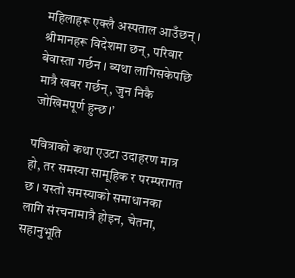महिलाहरू एक्लै अस्पताल आउँछन् । श्रीमानहरू विदेशमा छन्, परिवार बेवास्ता गर्छन । ब्यथा लागिसकेपछि मात्रै खबर गर्छन्, जुन निकै जोखिमपूर्ण हुन्छ।’

पवित्राको कथा एउटा उदाहरण मात्र हो, तर समस्या सामूहिक र परम्परागत छ । यस्तो समस्याको समाधानका लागि संरचनामात्रै होइन, चेतना, सहानुभूति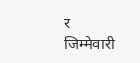र जिम्मेवारी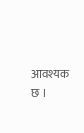आवश्यक छ ।